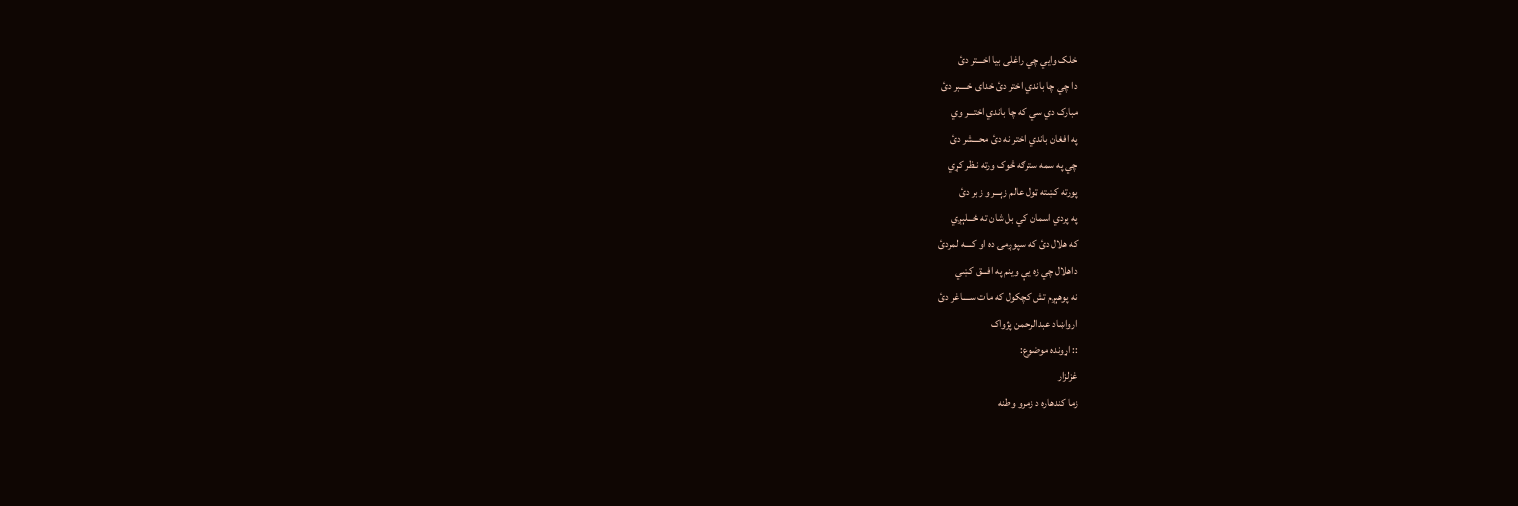خلک وايي چي راغلى بيا اخـــتر دئ
دا چي چا باندي اختر دئ خداى خــــبر دئ
مبارک دي سي که چا باندي اختـــر وي
په افغان باندي اختر نه دئ محـــشر دئ
چي په سمه سترګه څوک ورته نـظر کړي
پورته کښته ټول عالم زېـــر و زبر دئ
په پردي اسمان کي بل شان ته ځـــلېږي
که هلال دئ که سپوږمۍ ده او کــــه لمردئ
داهلال چي زه يې وينم په افـــق کښي
نه پوهېږم تش کچکول که مات ســــاغر دئ
ارواښاد عبدالرحمن پژواک
:: اړونده موضوع:
غزلزار
زما كندهاره د زمرو وطنه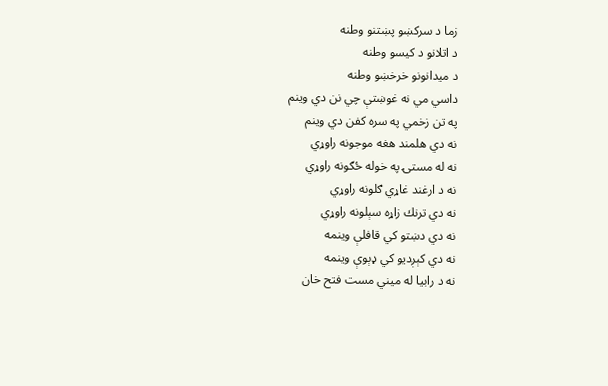زما د سركښو پښتنو وطنه
د اتلانو د كيسو وطنه
د ميدانونو خرخښو وطنه
داسي مي نه غوښتې چي نن دي وينم
په تن زخمي په سره كفن دي وينم
نه دي هلمند هغه موجونه راوړي
نه له مستۍ په خوله ځګونه راوړي
نه د ارغند غاړي ګلونه راوړي
نه دي ترنك زاړه سېلونه راوړي
نه دي دښتو كي قافلې وينمه
نه دي كېږديو كي ډېوې وينمه
نه د رابيا له ميني مست فتح خان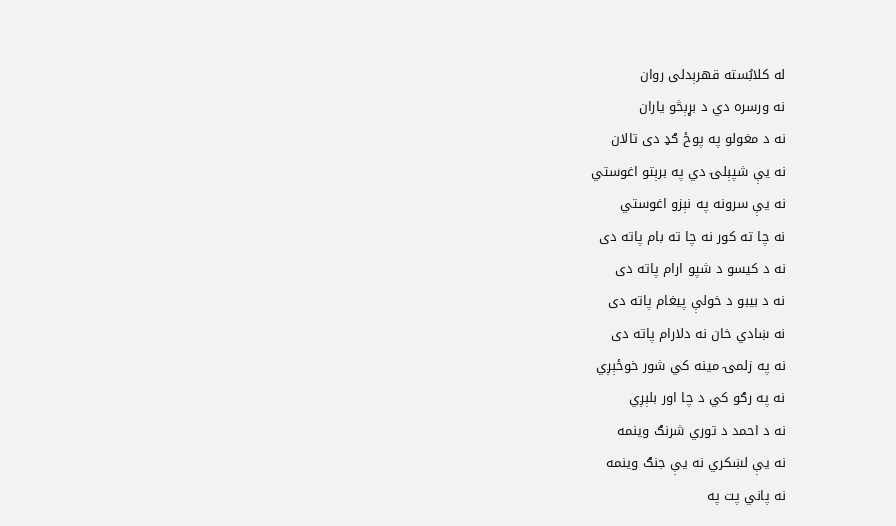له كلابُسته قهرېدلى روان
نه ورسره دي د بړېڅو ياران
نه د مغولو په پوځ ګډ دى تالان
نه يې شپېلۍ دي په برېتو اغوستي
نه يې سرونه په نېزو اغوستي
نه چا ته كور نه چا ته بام پاته دى
نه د كيسو د شپو ارام پاته دى
نه د بيبو د خولې پيغام پاته دى
نه ښادي خان نه دلارام پاته دى
نه په زلمۍ مينه كي شور خوځېږي
نه په رګو كي د چا اور بلېږي
نه د احمد د توري شرنګ وينمه
نه يې لښكري نه يې جنګ وينمه
نه پاني پت په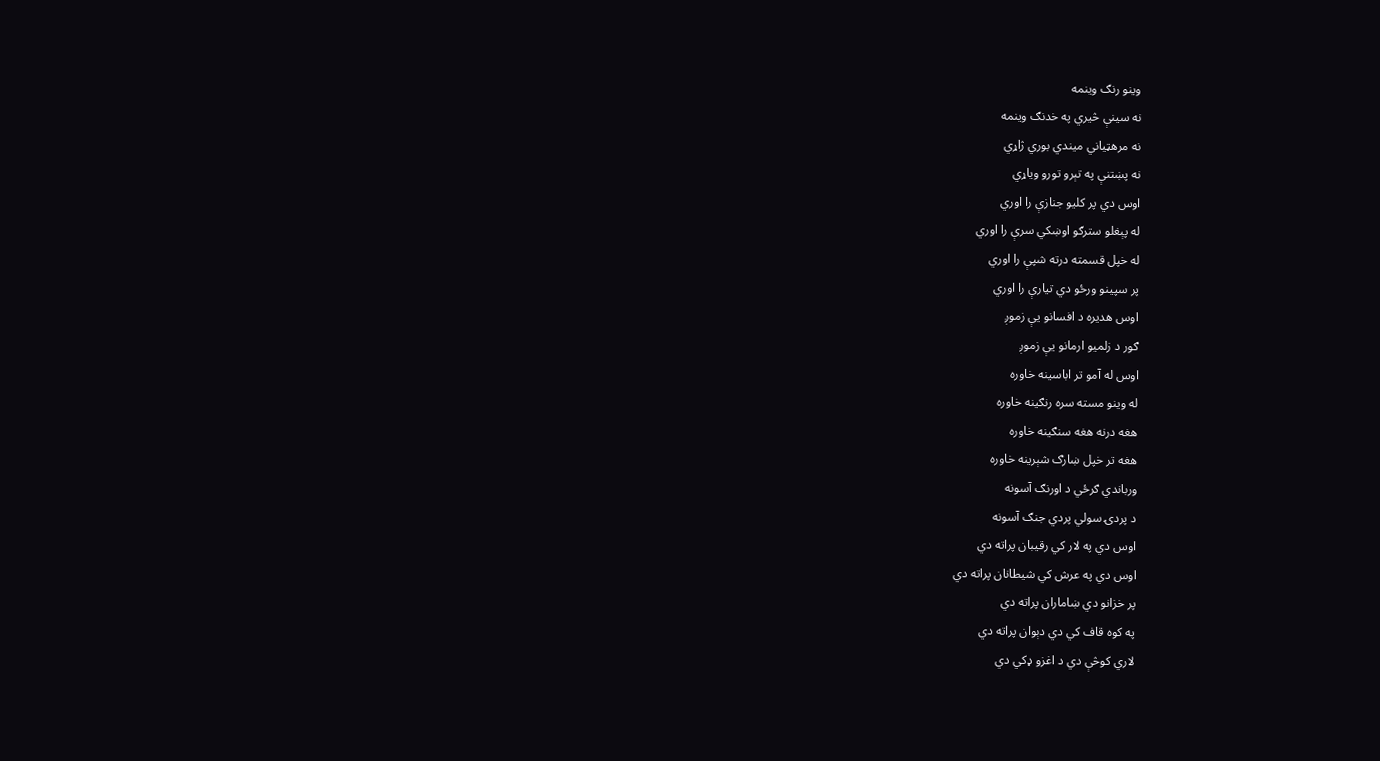وينو رنګ وينمه
نه سينې څيري په خدنګ وينمه
نه مرهټياني ميندي بوري ژاړي
نه پښتنې په تېرو تورو وياړي
اوس دي پر كليو جنازې را اوري
له پېغلو سترګو اوښكي سرې را اوري
له خپل قسمته درته شپې را اوري
پر سپينو ورځو دي تيارې را اوري
اوس هديره د افسانو يې زموږ
ګور د زلميو ارمانو يې زموږ
اوس له آمو تر اباسينه خاوره
له وينو مسته سره رنګينه خاوره
هغه درنه هغه سنګينه خاوره
هغه تر خپل ښارګ شېرينه خاوره
ورباندي ګرځي د اورنګ آسونه
د پردۍ سولي پردي جنګ آسونه
اوس دي په لار كي رقيبان پراته دي
اوس دي په عرش كي شيطانان پراته دي
پر خزانو دي ښاماران پراته دي
په كوه قاف كي دي دېوان پراته دي
لاري كوڅې دي د اغزو ډكي دي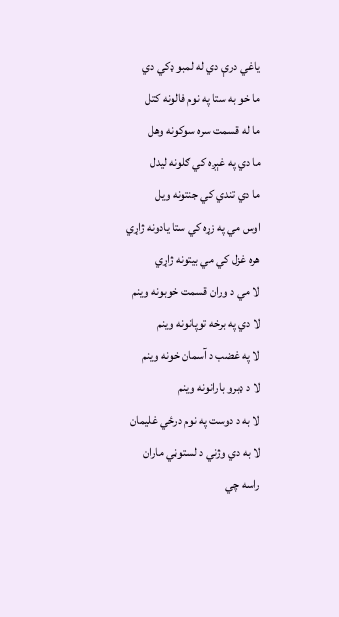ياغي درې دي له لمبو ډكي دي
ما خو به ستا په نوم فالونه كتل
ما له قسمت سره سوكونه وهل
ما دي په غېږه كي ګلونه ليدل
ما دي تندي كي جنتونه ويل
اوس مي په زړه كي ستا يادونه ژاړي
هره غزل كي مي بيتونه ژاړي
لا مي د وران قسمت خوبونه وينم
لا دي په برخه توپانونه وينم
لا په غضب د آسمان خونه وينم
لا د ډبرو بارانونه وينم
لا به د دوست په نوم درځي غليمان
لا به دي وژني د لستوڼي ماران
راسه چي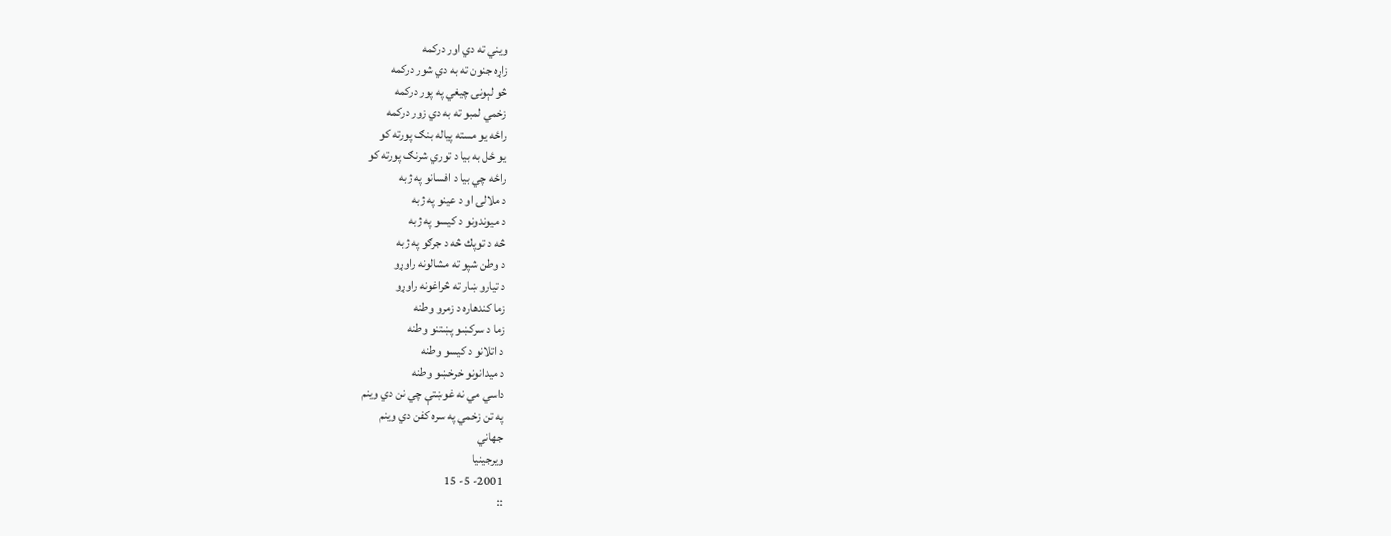ويني ته دي اور دركمه
زاړه جنون ته به دي شور دركمه
څو لېونۍ چيغي په پور دركمه
زخمي لمبو ته به دي زور دركمه
راځه يو مسته پياله بنګ پورته كو
يو ځل به بيا د توري شرنګ پورته كو
راځه چي بيا د افسانو په ژبه
د ملالۍ او د عينو په ژبه
د ميوندونو د كيسو په ژبه
څه د توپك څه د جرګو په ژبه
د وطن شپو ته مشالونه راوړو
د تيارو ښار ته څراغونه راوړو
زما كندهاره د زمرو وطنه
زما د سركښو پښتنو وطنه
د اتلانو د كيسو وطنه
د ميدانونو خرخښو وطنه
داسي مي نه غوښتې چي نن دي وينم
په تن زخمي په سره كفن دي وينم
جهاني
ويرجينيا
2001- 5- 15
::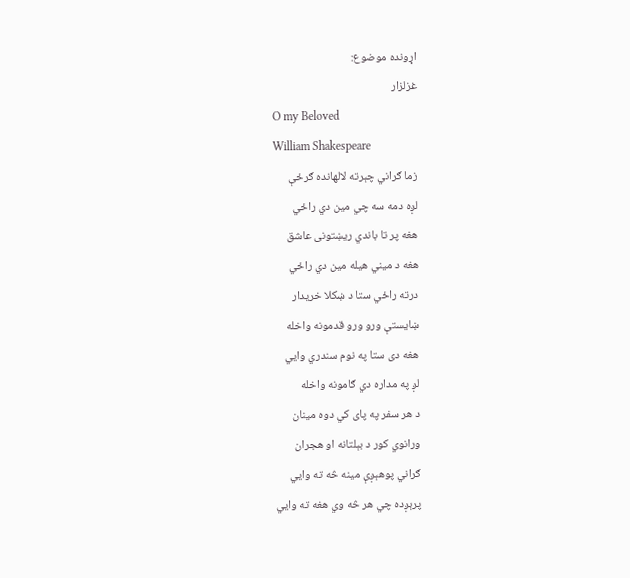اړونده موضوع:
غزلزار
O my Beloved
William Shakespeare
زما ګراني چېرته لالهانده ګرځې
لږه دمه سه چي مين دي راځي
هغه پر تا باندي ريښتونى عاشق
هغه د ميني هيله مين دي راځي
درته راځي ستا د ښكلا خريدار
ښايستې ورو ورو قدمونه واخله
هغه دى ستا په نوم سندري وايي
لږ په مداره دي ګامونه واخله
د هر سفر په پاى كي دوه مينان
ورانوي كور د بېلتانه او هجران
ګراني پوهېږې مينه څه ته وايي
پرېږده چي هر څه وي هغه ته وايي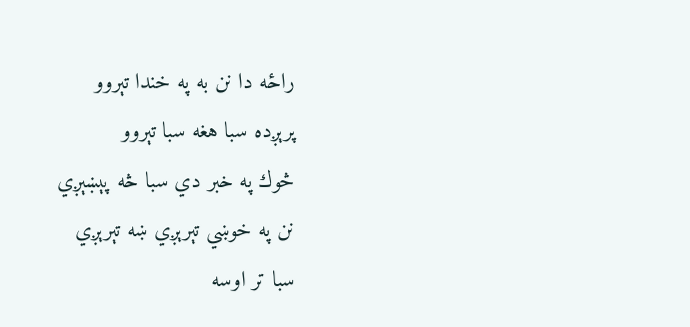راځه دا نن به په خندا تېروو
پرېږده سبا هغه سبا تېروو
څوك په خبر دي سبا څه پېښېږي
نن په خوښي تېرېږي ښه تېرېږي
سبا تر اوسه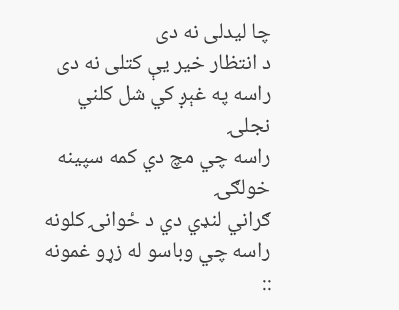چا ليدلى نه دى
د انتظار خير يې كتلى نه دى
راسه په غېږ كي شل كلني نجلۍ
راسه چي مچ دي كمه سپينه خولګۍ
ګراني لنډي دي د ځوانۍ كلونه
راسه چي وباسو له زړو غمونه
::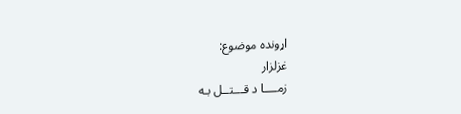اړونده موضوع:
غزلزار
زمــــا د قـــتــل بـه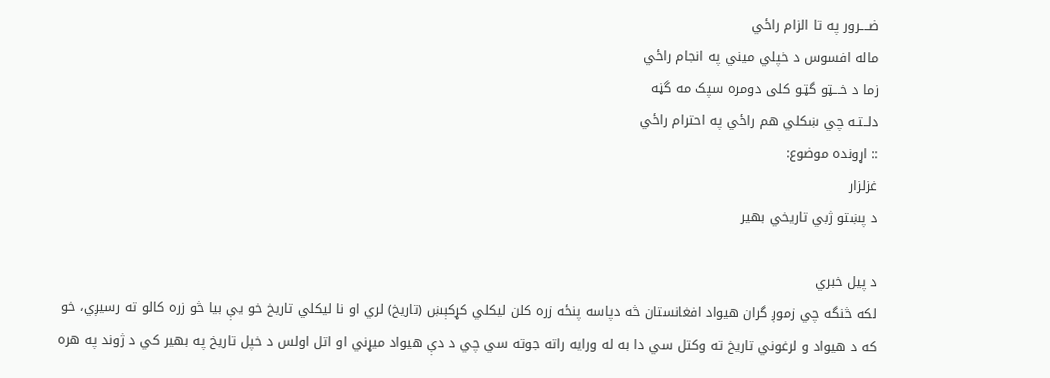ضــــرور په تا الزام راځي
ماله افسوس د خپلي ميني په انجام راځي
زما د خـــټو گټـو کلى دومره سپک مه گڼه
دلــتـه چي ښکلي هم راځي په احترام راځي
:: اړونده موضوع:
غزلزار
د پښتو ژبي تاريخي بهير

د پيل خبري
لکه څنگه چي زموږ گران هيواد افغانستان څه دپاسه پنځه زره کلن ليکلي کړکېښ (تاريخ) لري او نا ليکلي تاريخ خو يې بيا څو زره کالو ته رسيږي، خو که د هيواد و لرغوني تاريخ ته وکتل سي دا به له ورايه راته جوته سي چي د دې هيواد ميړني او اتل اولس د خپل تاريخ په بهير کي د ژوند په هره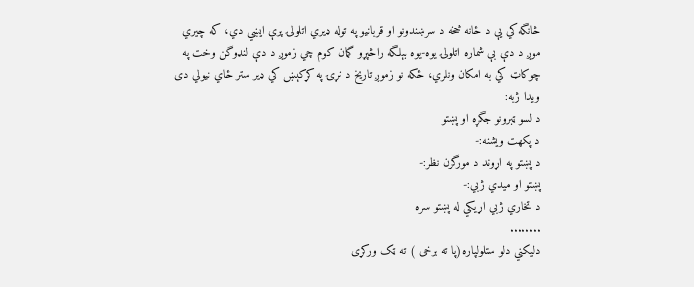څانگه کي يې د ځانه څخه د سرښندونو او قربانيو په توله ډيري اتلولۍ پرې ايښي دي، که چيري موږ د دې بې شماره اتلولۍ يوه-يوه بېلگه راڅپړو گمان کوم چي زموږ د دې لنډوگن وخت په چوکاټ کي به امکان ونلري، ځکه نو زموږ تاريخ د نړۍ په کړکېښ کي ډير ستر ځاي نيولي دى
ويدا ژبه:
د لسو ټبرونو جگړه او پښتو
د پکهت ويشنه:-
د پښتو په اړوند د مورگرن نظر:-
پښتو او ميدي ژبي:-
د تخاري ژبي اړيکي له پښتو سره
........
دلیکني دلو ستلولپاره(پا ته برخی ) ته ټک ورکړی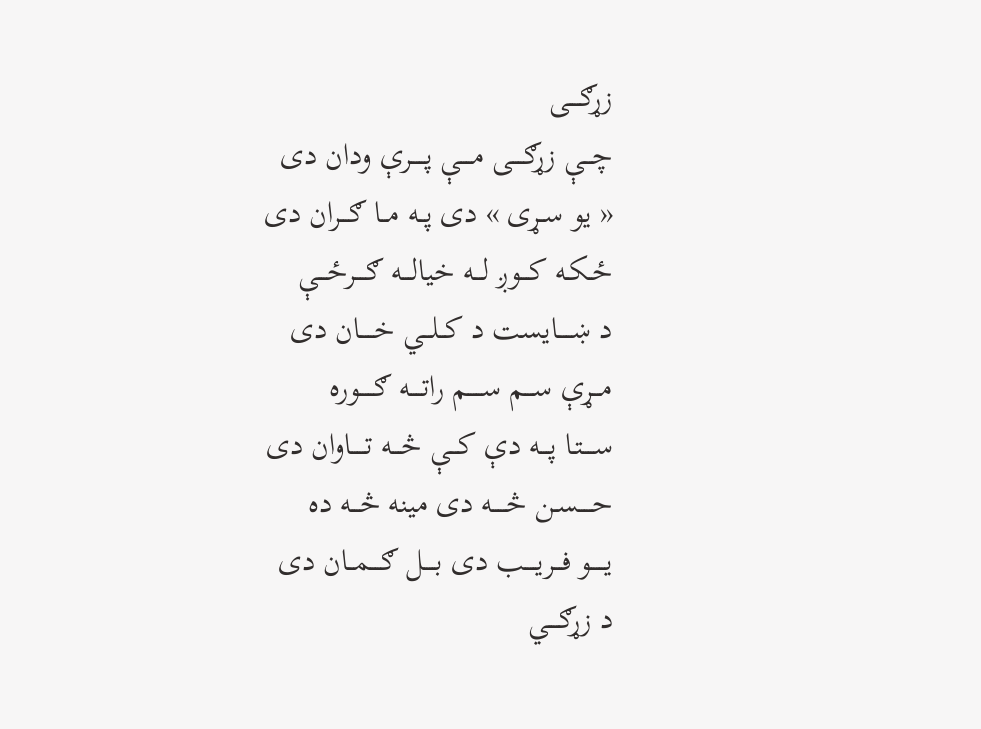زړګــــی
چـــې زړګــــی مــــې پـــــرې ودان دی
« يو ســړی » دی پــه مــا ګـــران دی
ځـکـه کـــوږ لـــه خيالـــه ګــــرځـــې
د ښـــــايست د کــلـــي خـــــان دی
مـــړې ســـم ســـــم راتــــه ګـــــوره
ســــتـا پـــه دې کـــې څـــه تـــــاوان دی
حـــــسـن څـــــه دی مينه څـــه ده
يـــــو فـــریــــب دی بــــل ګــــمــان دی
د زړګــــي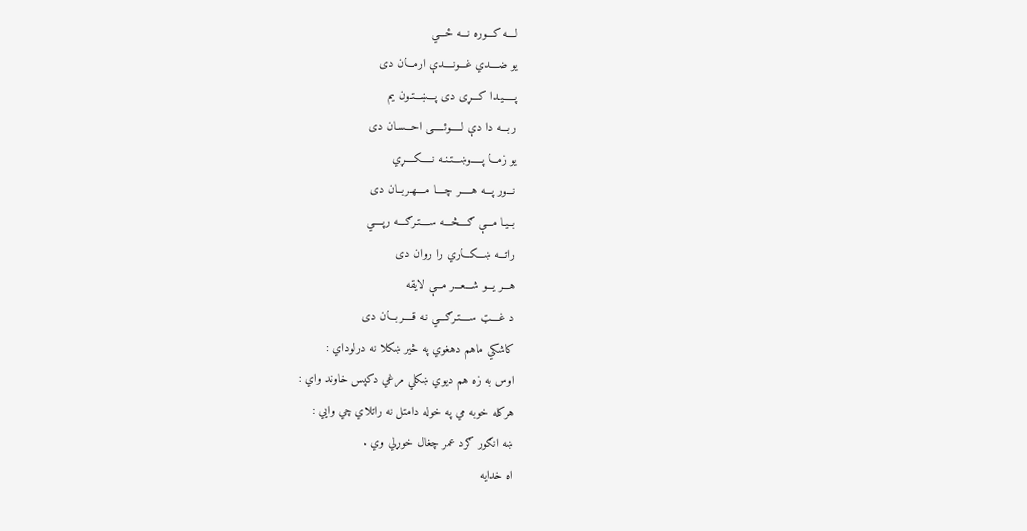لــــه کـــوره نـــه ځـــي
يو ضــــدي غـــونــــدې ارمـــان دی
پـــــيـدا کـــړی دی پـــښـــتـون يم
ربـــه دا دې لـــــوئـــــی احـــسـان دی
يو زمـــا پـــــوښـــتـنـه نـــــکــــړي
نـــور پـــه هـــــر چــــا مــــهـربــان دی
بــیـا مـــې ګــــڅـــه ســــتـرګـــه رپــــي
راتـــه ښـــکـــاري را روان دی
هـــر یـــو شـــعـــر مـــې لايقه
د غــــټ ســــتـرګـــي نـه قــــربـــان دی
کاشکي ماهم دهغوي په څير ښکلا نه درلوداي :
اوس به زه هم ديوي ښکلي مرغي دکپس خاوند واي :
هرکله خوبه مي په خوله دامتل نه راتلاي چي وايي :
ښه انګور ګرد عمر چغال خوړلي وي .
اه خدايه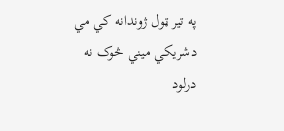په تير ټول ژوندانه کي مي دشريکي ميني څوک نه درلود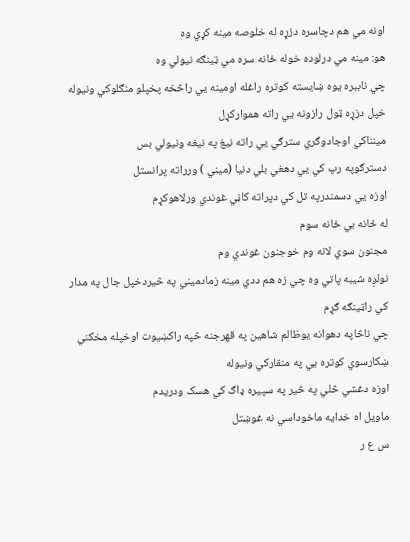اونه مي هم دچاسره دزړه له خلوصه مينه کړي وه
هو: مينه مي درلوده خوله ځانه سره مي ټينګه نيولي وه
چي ناببره يوه ښايسته کوتره راغله اومينه يي راڅخه پخپلو منګلوکي ونيوله
خپل دزړه ټول رازونه يي راته هموارکړل
مينناکي اوجادوګري سترګي يي راته نيغ په نيغه ونيولي بس
دسترګوپه رپ کي يي دهغي بلي دنيا (ميني ) ورراته پرانستل
اوزه يي دسمندرپه تل کي دپراته کاڼي غوندي ورلاهوکړم
له ځانه بي ځانه سوم
مجنون سوي لانه وم خوجنون غوندي وم
نولږه شيبه پاتي وه چي زه هم ددي مينه زمادميني په څيردخپل جال په مدار کي راټينګه ګړم
چي ناڅاپه دهوانه يوظالم شاهين په قهرجنه څپه راکښيوت اوخپله مخکني ښکارسوي کوتره يي په منقارکي ونيوله
اوزه دغشي څلي په څير په سپيره ډاګ کي هسک ودريدم
ماويل اه خدايه ماخوداسي نه غوښتل
س ع ر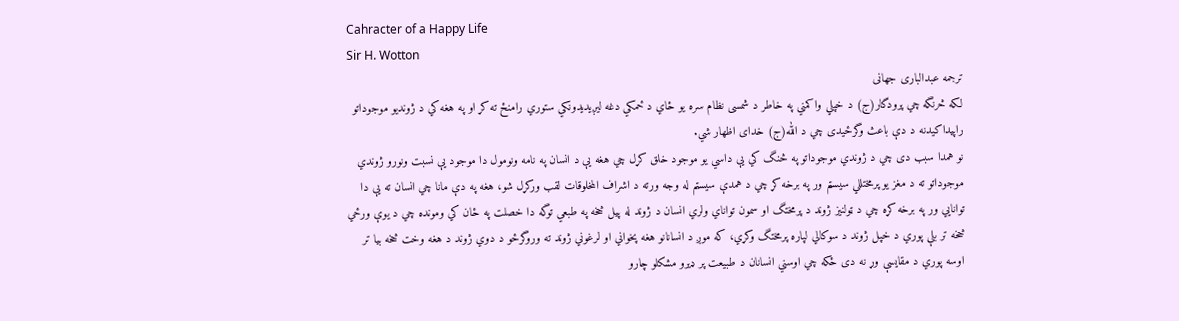Cahracter of a Happy Life
Sir H. Wotton
ترجمه عبدالباری جهانی
لکه څرنگه چي پرودگار(ج) د خپلي واکمني په خاطر د شمسى نظام سره يو ځاي د ځمکي دغه ليږيديدونکي ستوري رامنځ ته کړ او په هغه کي د ژونديو موجوداتو راپيداکيدنه د دې باعث وگرځيدى چي د الله(ج) خداى اظهار شي.
نو همدا سبب دى چي د ژوندي موجوداتو په څنگ کي يې داسي يو موجود خلق کړل چي هغه يې د انسان په نامه ونومول دا موجود يې نسبت ونورو ژوندي موجوداتو ته د مغز يو پرمختللي سيسټم ور په برخه کړ چي د همدې سيسټم له وجه ورته د اشراف المخلوقات لقب ورکړل شو، هغه په دې مانا چي انسان ته يې دا توانايي ور په برخه کړه چي د ټولنيز ژوند د پرمختگ او سمون تواناي ولري انسان د ژوند له پيل څخه په طبعي توگه دا خصلت په ځان کي ومونده چي د يوې ورځي څخه تر بلې پوري د خپل ژوند د سوکالي لپاره پرمختگ وکړي، که موږ د انسانانو هغه پخواني او لرغوني ژوند ته وروگرځو د دوي ژوند د هغه وخت څخه بيا تر اوسه پوري د مقايسې وړ نه دى ځکه چي اوسني انسانان د طبيعت پر ډيرو مشکلو چارو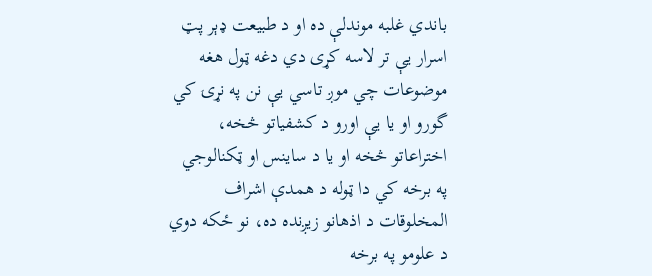باندي غلبه موندلې ده او د طبيعت ډېر پټ اسرار يې تر لاسه کړى دي دغه ټول هغه موضوعات چي موږ تاسي يې نن په نړۍ کي گورو او يا يې اورو د کشفياتو څخه، اختراعاتو څخه او يا د ساينس او ټکنالوجي په برخه کي دا ټوله د همدې اشراف المخلوقات د اذهانو زيږنده ده، نو ځکه دوي د علومو په برخه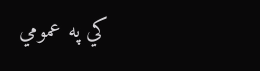کي په عمومي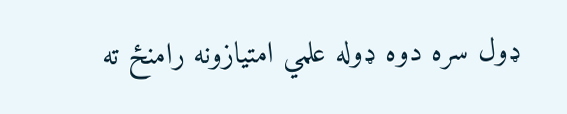ډول سره دوه ډوله علمي امتيازونه رامنځ ته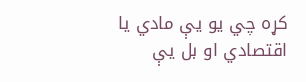کړه چي يو يې مادي يا اقتصادي او بل يې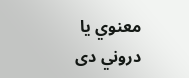معنوي يا دروني دى